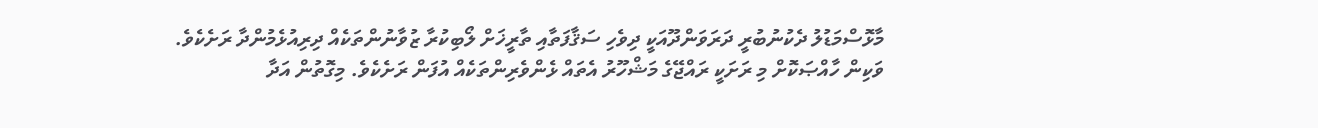މާޅޮސްމަޑުލު ދެކުނުބުރީ ދަރަވަންދޫއަކީ ދިވެހި ސަޤާފަތާއި ތާރީޚަށް ލޯބިކުރާ ޒުވާނުންތަކެއް ދިރިއުޅެމުންދާ ރަށެކެވެ. ވަކިން ހާއްޞަކޮށް މި ރަށަކީ ރައްޖޭގެ މަޝްހޫރު އެތައް ޅެންވެރިންތަކެއް އުފަން ރަށެކެވެ. މިގޮތުން އަދާ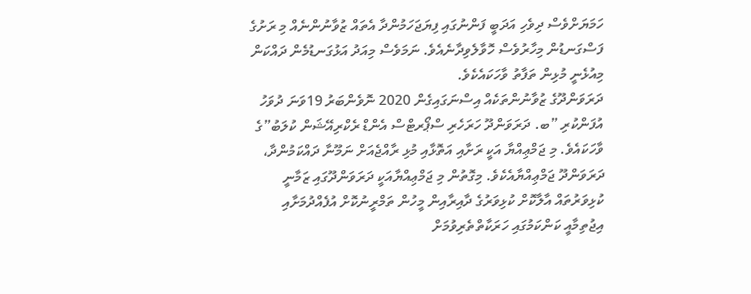ހަމަޔަށްވެސް ދިވެހި އަދަބީ ފަންނުގައި ފިޔަޖަހަމުންދާ އެތައް ޒުވާނުންނެއް މި ރަށުގެ ފަސްގަނޑުން މިހާރުވެސް ހޮވާލެވިދާނެއެވެ. ނަމަވެސް މިއަދު އަޅުގަނޑުމެން ދައްކަން މިއުޅެނީ މުޅިން ތަފާތު ވާހަކައެކެވެ.
ދަރަވަންދޫގެ ޒުވާނުންތަކެއް އިސްނަގައިގެން 2020 ނޮވެންބަރު 19ވަނަ ދުވަހު އުފަންކުރި ”ބ. ދަރަވަންދޫ ހަރަހެރި ސްޕޯރޓްސް އެންޑް ރެކްރިއޭޝަން ކުލަބު”ގެ ވާހަކައެވެ. މި ޖަމްޢިއްޔާ އަކީ ރަށާއި އަތޮޅާއި މުޅި ރާއްޖެއަށް ނަމޫނާ ދައްކަމުންދާ، ދަރަވަންދޫ ޖަމްޢިއްޔާއެކެވެ. މިގޮތުން މި ޖަމްޢިއްޔާއަކީ ދަރަވަންދޫގައި ޒަމާނީ ކުޅިވަރުތައް އާލާކޮށް ކުޅިވަރުގެ ދާއިރާއިން މީހުން ތަމްރީނުކޮށް އުފެއްދުމަށާއި އިޖުތިމާއީ ކަންކަމުގައި ހަރަކާތްތެރިވުމަށް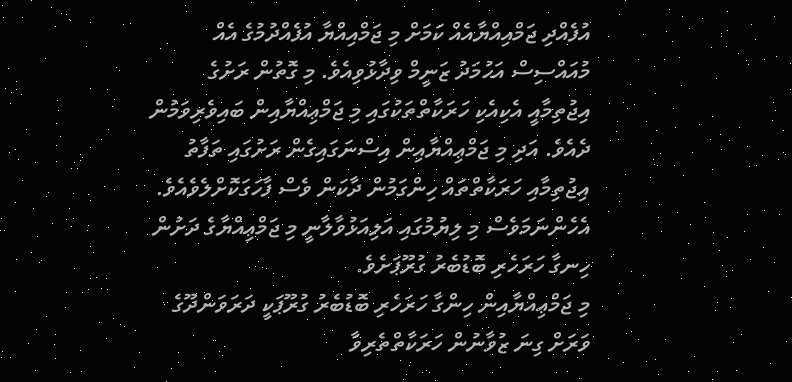އުފެއްދި ޖަމްއިއްޔާއެއް ކަމަށް މި ޖަމްއިއްޔާ އުފެއްދުމުގެ އެއް މުއައްސިސް އަޙުމަދު ޒަނީމް ވިދާޅުވިއެވެ. މި ގޮތުން ރަށުގެ އިޖުތިމާއީ އެކިއެކި ހަރަކާތްތަކުގައި މި ޖަމްޢިއްޔާއިން ބައިވެރިވަމުން ދެއެވެ. އަދި މި ޖަމްޢިއްޔާއިން އިސްނަގައިގެން ރަށުގައި ތަފާތު އިޖުތިމާއި ހަރަކާތްތައް ހިންގަމުން ދާކަން ވެސް ފާހަގަކޮށްލެވެއެވެ. އެހެންނަމަވެސް މި ލިޔުމުގައި އަލިއަޅުވާލާނީ މި ޖަމްޢިއްޔާގެ ދަށުން ހިނގާ ހަރަހެރި ބޮޑުބެރު ގުރޫޕަށެވެ.
މި ޖަމްޢިއްޔާއިން ހިންގާ ހަރަހެރި ބޮޑުބެރު ގުރޫޕަކީ ދަރަވަންދޫގެ ވަރަށް ގިނަ ޒުވާނުން ހަރަކާތްތެރިވާ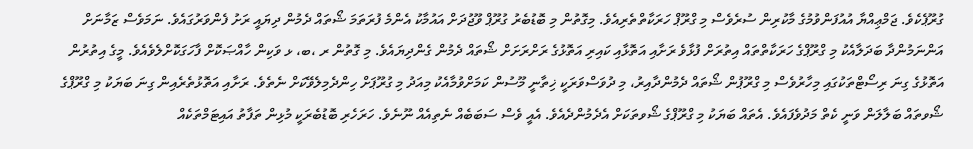ގުރޫޕެކެވެ. ޖަމްޢިއްޔާ އުއުފަންވުމުގެ މާކުރިން ސުރެވެސް މި ގްރޫޕް ހަރަކާތްތެރިއެވެ. މިގޮތުން މި ބޮޑުބެރު ގުރޫޕް ވޫޖުދަށް އައުމާކު އެންމެ ފުރަތަމަ ޝޯތައް ދެމުން ދިޔައީ ރަށު ފެންވަރުގައެވެ. ނަމަވެސް ޒަމާނަށް އަންނަމުންދާ ބަދަލާއެކު މި ގްރޫޕްގެ ހަރަކާތްތައް އިތުރަށް ފުޅާވެ ރަށާއި އަތޮޅާއި ކައިރި އަތޮޅުގެ ރަށްރަށަށް ޝޯތައް ދެމުން ގެންދިޔައެވެ. މި ގޮތުން ރ ،ބ، ޅ ވަކިން ހާއްޞަކޮށް ފާހަގަކޮށްލެވެއެވެ. މީގެ އިތުރުން އަތޮޅުގެ ގިނަ ރިސޯޓްތަކުގައި މިހާރުވެސް މި ގްރޫޕުން ޝޯތައް ދެމުންދާއިރު، މި ދުވަސްވަރަކީ ޚިތާނީ މޫސުން ކަމަށްވުމާއެކު މިއަދު މި ގުރޫޕަށް ހިންދެމިލެވޭކަށް ނެތެވެ. ރަށާއި އަތޮޅުތެރެއިން ގިނަ ބަޔަކު މި ގްރޫޕްގެ ޝޯވތައް ބަލާލަން ވަނީ ކެތް މަދުވެފައެވެ. އެތައް ބަޔަކު މި ގްރޫޕްގެ ޝޯވތަކަށް އެދެމުންދެއެވެ. އެއީ ވެސް ސަބަބެއް ނެތިއެއް ނޫނެވެ. ހަރަހެރި ބޮޑުބެރަކީ މުޅިން ތަފާތު އައިޓަމްތަކެއް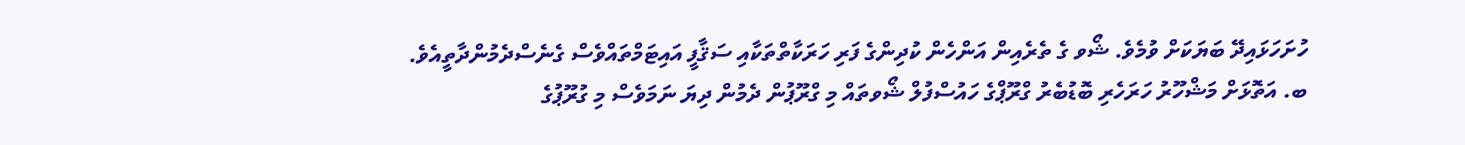ހުށަހަޅައިދޭ ބަޔަކަށް ވުމެވެ. ޝޯވ ގެ ތެރެއިން އަންހެން ކުދިންގެ ފަރި ހަރަކާތްތަކާއި ސަޤާފީ އައިޓަމްތައްވެސް ގެނެސްދެމުންދާތީއެވެ.
ބ. އަތޮޅަށް މަޝްހޫރު ހަރަހެރި ބޮޑުބެރު ގްރޫޕްގެ ހައުސްފުލް ޝޯވތައް މި ގްރޫޕުން ދެމުން ދިޔަ ނަމަވެސް މި ގުރޫޕުގެ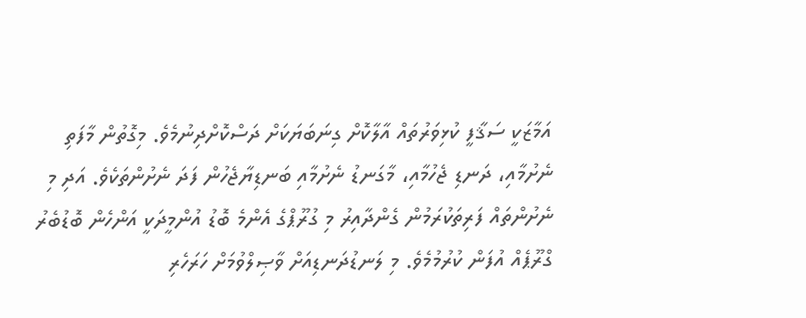އަމާޒަކީ ސަޤާފީ ކުޅިވަރުތައް އާލާކޮށް ގިނަބަޔަކަށް ދަސްކޮށްދިނުމެވެ. މިގޮތުން މާފަތި ނެށުމާއި، ދަނޑި ޖެހުމާއި، މާގަނޑު ނެށުމާއި ބަނޑިޔާޖެހުން ފަދަ ނެށުންތަކެވެ. އަދި މި ނެށުންތައް ފަރިތަކުރަމުން ގެންދާއިރު މި ގުރޫޕްގެ އެންމެ ބޮޑު އުންމީދަކީ އަންހެން ބޮޑުބެރު ގްރޫޕެއް އުފަން ކުރުމުމެވެ. މި ލަނޑުދަނޑިއަށް ވާޞިލްވުމަށް ހަރަހެރި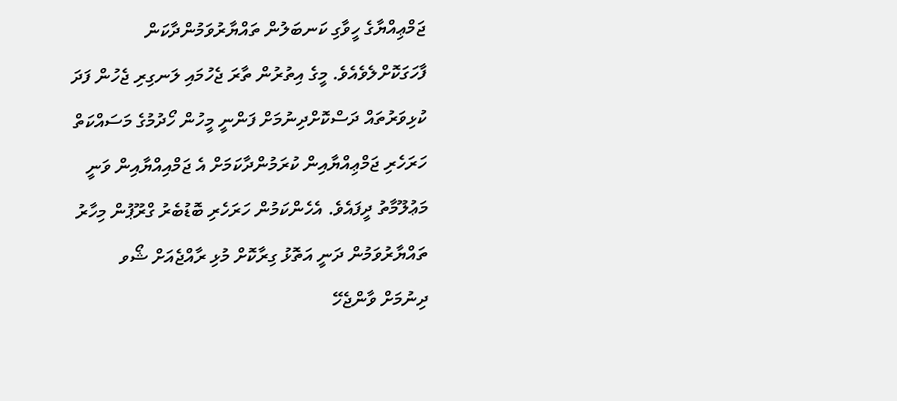ޖަމްޢިއްޔާގެ ހީވާގި ކަނބަލުން ތައްޔާރުވަމުންދާކަން ފާހަގަކޮށްލެވެއެވެ. މީގެ އިތުރުން ތާރަ ޖެހުމައި ލަނގިރި ޖެހުން ފަދަ ކުޅިވަރުތައް ދަސްކޮށްދިނުމަށް ފަންނީ މީހުން ހޯދުމުގެ މަސައްކަތް ހަރަހެރި ޖަމްޢިއްޔާއިން ކުރަމުންދާކަމަށް އެ ޖަމްއިއްޔާއިން ވަނީ މަޢުލޫމާތު ދީފައެވެ. އެހެންކަމުން ހަރަހެރި ބޮޑުބެރު ގްރޫޕުން މިހާރު ތައްޔާރުވަމުން ދަނީ އަތޮޅު ގިރާކޮށް މުޅި ރާއްޖެއަށް ޝޯވ ދިނުމަށް ވާންޖެހޭ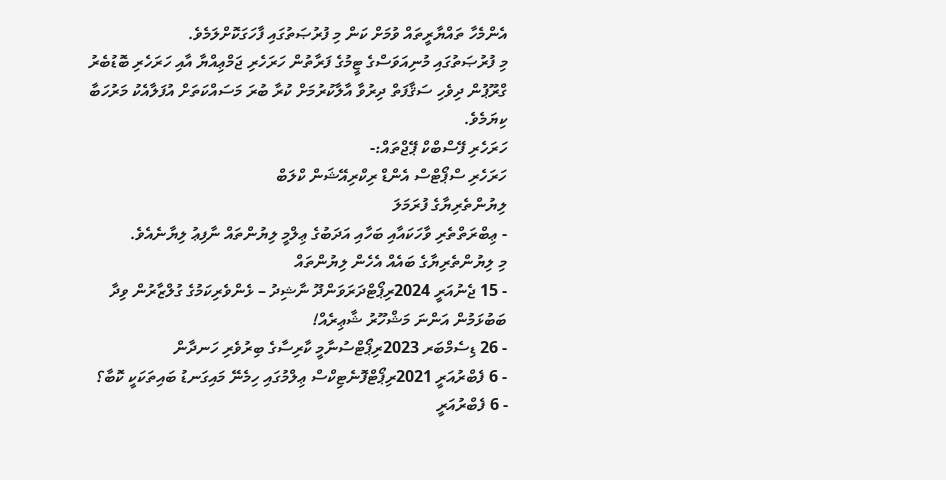އެންމެހާ ތައްޔާރީތައް ވުމަށް ކަން މި ފުރުޞަތުގައި ފާހަގަކޮށްލަމެވެ.
މި ފުރުޞަތުގައި މުނިއަވަސްގެ ޓީމުގެ ފަރާތުން ހަރަހެރި ޖަމްޢިއްޔާ އާއި ހަރަހެރި ބޮޑުބެރު ގްރޫޕުން ދިވެހި ސަޤާފަތް ދިރުވާ އާލާކުރުމަށް ކުރާ ބުރަ މަސައްކަތަށް އުފަލާއެކު މަރުހަބާ ކިޔަމެވެ.
ހަރަހެރި ފޭސްބްކް ޕޭޖްތައް:-
ހަރަހެރި ސްޕޯޓްސް އެންޑް ރިކްރިއޭޝަން ކްލަބް
ލިޔުންތެރިޔާގެ ފުރަމަލަ
- ޢިބްރަތްތެރި ވާހަކައާއި ބަހާއި އަދަބުގެ ޢިލްމީ ލިޔުންތައް ނާފިޢު ލިޔާނެއެވެ.
މި ލިޔުންތެރިޔާގެ ބައެއް އެހެން ލިޔުންތައް
- 15 ޖެނުއަރީ 2024ރިޕޯޓްދަރަވަންދޫ ނާޝިދު – ޅެންވެރިކަމުގެ ގުލްޒާރުން ވިދާ ބަބުޅަމުން އަންނަ މަޝްހޫރު ޝާޢިރެއް!
- 26 ޑިސެމްބަރ 2023ރިޕޯޓްސުނާމީ ކާރިސާގެ ބިރުވެރި ހަނދާން
- 6 ފެބްރުއަރީ 2021ރިޕޯޓްފޮނެޓިކްސް ޢިލްމުގައި ހިމެނޭ މައިގަނޑު ބައިތަކަކީ ކޮބާ؟
- 6 ފެބްރުއަރީ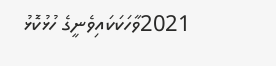2021ވާހަކަކައިވެނީގެ ހުޅުކޮޅު